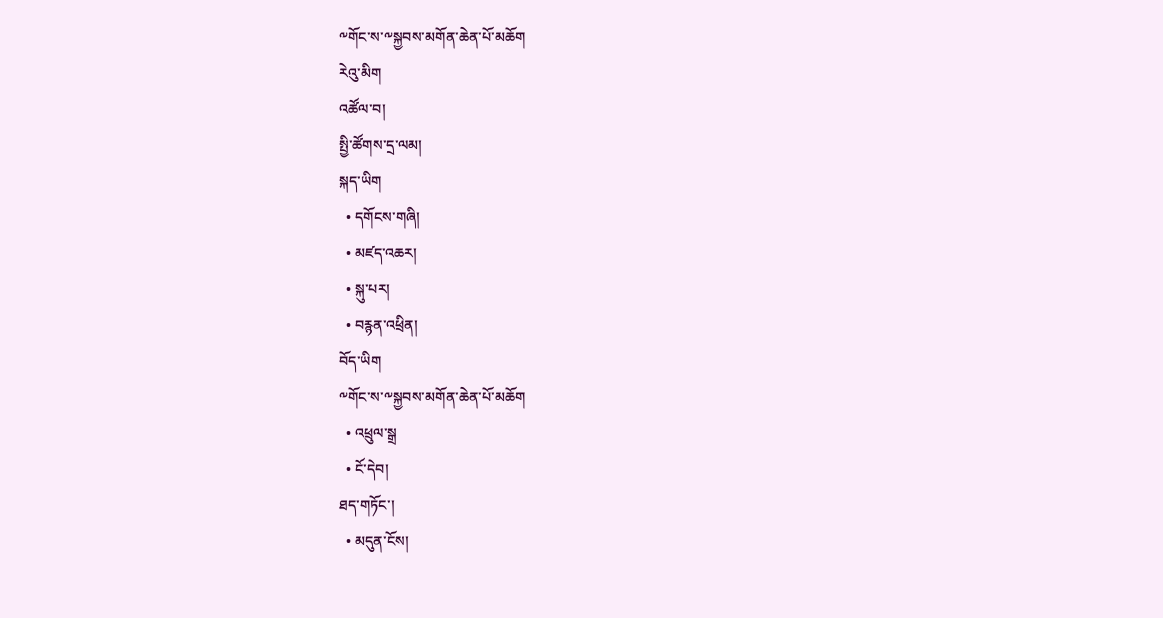༸གོང་ས་༸སྐྱབས་མགོན་ཆེན་པོ་མཆོག
རེའུ་མིག
འཚོལ་བ།
སྤྱི་ཚོགས་དྲ་ལམ།
སྐད་ཡིག
  • དགོངས་གཞི།
  • མཛད་འཆར།
  • སྐུ་པར།
  • བརྙན་འཕྲིན།
བོད་ཡིག
༸གོང་ས་༸སྐྱབས་མགོན་ཆེན་པོ་མཆོག
  • འཕྲུལ་སྒྲ
  • ངོ་དེབ།
ཐད་གཏོང་།
  • མདུན་ངོས།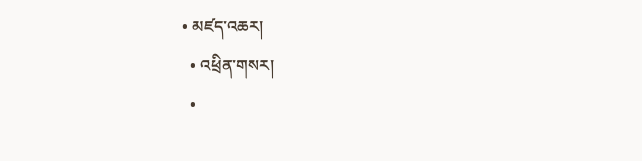• མཛད་འཆར།
  • འཕྲིན་གསར།
  •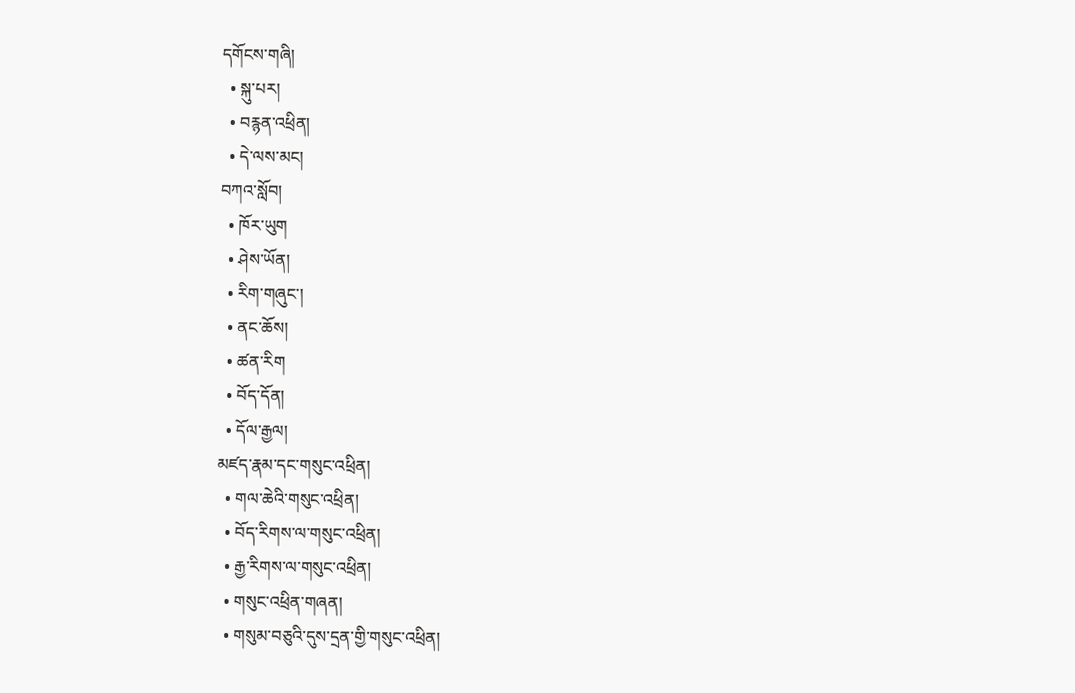དགོངས་གཞི།
  • སྐུ་པར།
  • བརྙན་འཕྲིན།
  • དེ་ལས་མང།
བཀའ་སློབ།
  • ཁོར་ཡུག
  • ཤེས་ཡོན།
  • རིག་གཞུང་།
  • ནང་ཆོས།
  • ཚན་རིག
  • བོད་དོན།
  • དོལ་རྒྱལ།
མཛད་རྣམ་དང་གསུང་འཕྲིན།
  • གལ་ཆེའི་གསུང་འཕྲིན།
  • བོད་རིགས་ལ་གསུང་འཕྲིན།
  • རྒྱ་རིགས་ལ་གསུང་འཕྲིན།
  • གསུང་འཕྲིན་གཞན།
  • གསུམ་བཅུའི་དུས་དྲན་གྱི་གསུང་འཕྲིན།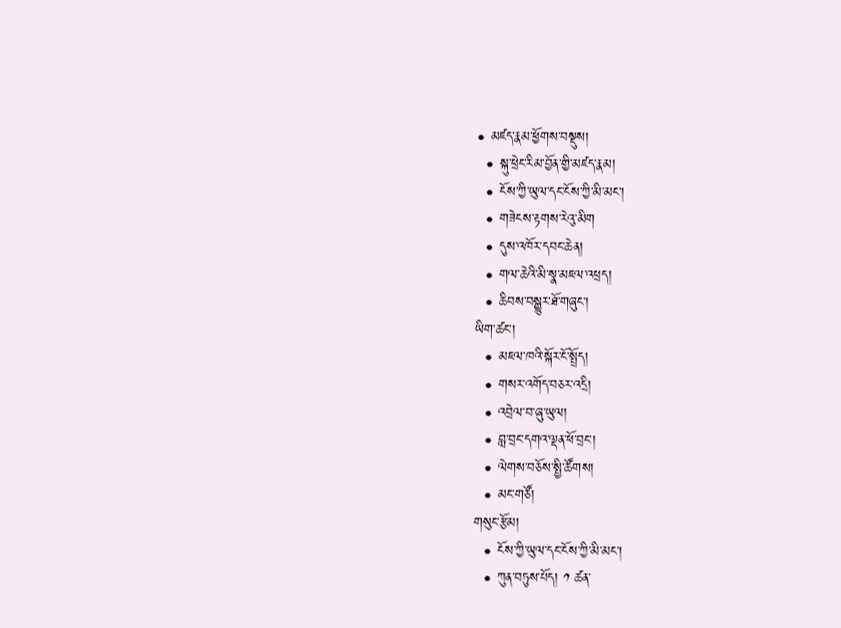• མཛད་རྣམ་ཕྱོགས་བསྡུས།
  • སྐུ་ཕྲེང་རིམ་བྱོན་གྱི་མཛད་རྣམ།
  • ངོས་ཀྱི་ཡུལ་དང་ངོས་ཀྱི་མི་མང་།
  • གཟེངས་རྟགས་རེའུ་མིག
  • དུས་འཁོར་དབང་ཆེན།
  • གལ་ཆེའི་མི་སྣ་མཇལ་འཕྲད།
  • ཆིབས་བསྒྱུར་ཐོ་གཞུང་།
ཡིག་ཚང་།
  • མཇལ་ཁའི་སྐོར་ངོ་སྤྲོད།
  • གསར་འགོད་བཅར་འདྲི།
  • འབྲེལ་བ་ཞུ་ཡུལ།
  • བླ་བྲང་དགའ་ལྡན་ཕོ་བྲང་།
  • ལེགས་བཅོས་སྤྱི་ཚོགས།
  • མང་གཙོ།
གསུང་རྩོམ།
  • ངོས་ཀྱི་ཡུལ་དང་ངོས་ཀྱི་མི་མང་།
  • ཀུན་བཏུས་པོད། ༡ ཚན་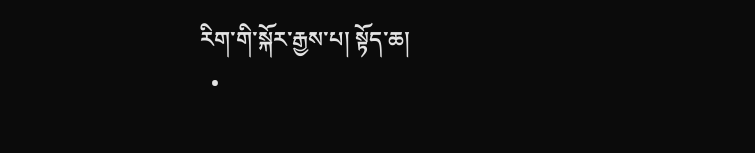རིག་གི་སྐོར་རྒྱས་པ། སྟོད་ཆ།
  •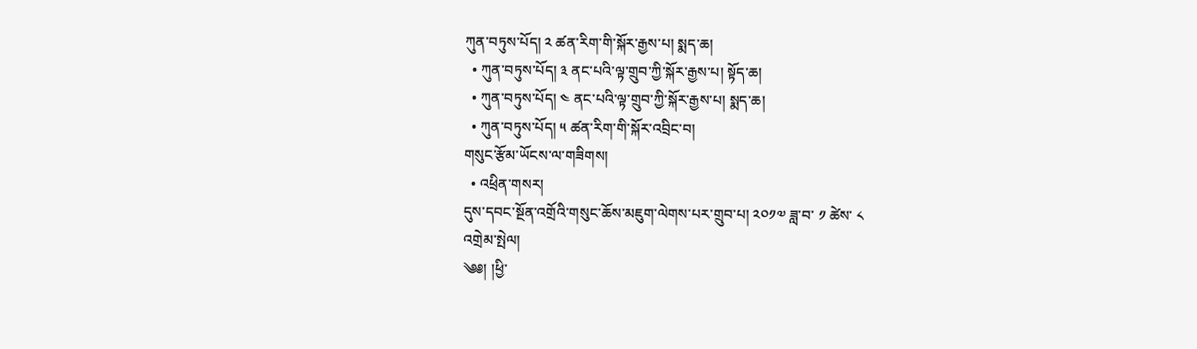ཀུན་བཏུས་པོད། ༢ ཚན་རིག་གི་སྐོར་རྒྱས་པ། སྨད་ཆ།
  • ཀུན་བཏུས་པོད། ༣ ནང་པའི་ལྟ་གྲུབ་ཀྱི་སྐོར་རྒྱས་པ། སྟོད་ཆ།
  • ཀུན་བཏུས་པོད། ༤ ནང་པའི་ལྟ་གྲུབ་ཀྱི་སྐོར་རྒྱས་པ། སྨད་ཆ།
  • ཀུན་བཏུས་པོད། ༥ ཚན་རིག་གི་སྐོར་འབྲིང་བ།
གསུང་རྩོམ་ཡོངས་ལ་གཟིགས།
  • འཕྲིན་གསར།
དུས་དབང་སྔོན་འགྲོའི་གསུང་ཆོས་མཇུག་ལེགས་པར་གྲུབ་པ། ༢༠༡༧ ཟླ་བ་ ༡ ཚེས་ ༨
འགྲེམ་སྤེལ།
༄༅། །ཕྱི་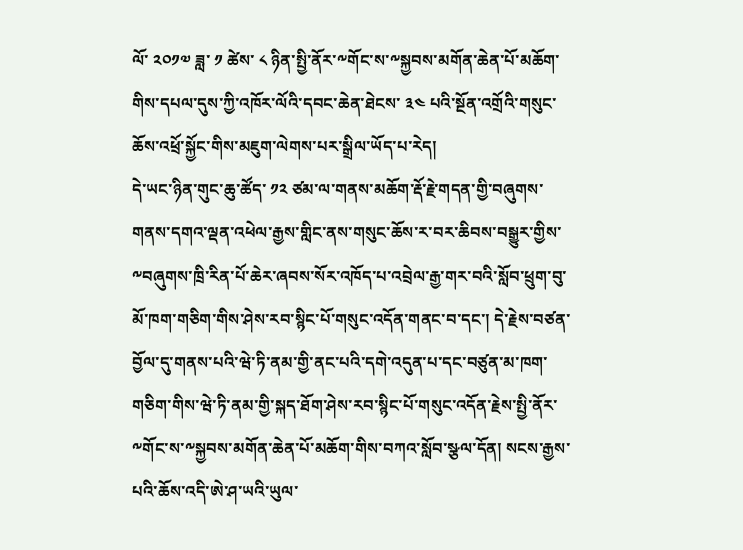ལོ་ ༢༠༡༧ ཟླ་ ༡ ཚེས་ ༨ ཉིན་སྤྱི་ནོར་༸གོང་ས་༸སྐྱབས་མགོན་ཆེན་པོ་མཆོག་གིས་དཔལ་དུས་ཀྱི་འཁོར་ལོའི་དབང་ཆེན་ཐེངས་ ༣༤ པའི་སྔོན་འགྲོའི་གསུང་ཆོས་འཕྲོ་སྐྱོང་གིས་མཇུག་ལེགས་པར་སྒྲིལ་ཡོད་པ་རེད།
དེ་ཡང་ཉིན་གུང་ཆུ་ཚོད་ ༡༢ ཙམ་ལ་གནས་མཆོག་རྡོ་རྗེ་གདན་གྱི་བཞུགས་གནས་དགའ་ལྡན་འཕེལ་རྒྱས་གླིང་ནས་གསུང་ཆོས་ར་བར་ཆིབས་བསྒྱུར་གྱིས་༸བཞུགས་ཁྲི་རིན་པོ་ཆེར་ཞབས་སོར་འཁོད་པ་འབྲེལ་རྒྱ་གར་བའི་སློབ་ཕྲུག་བུ་མོ་ཁག་གཅིག་གིས་ཤེས་རབ་སྙིང་པོ་གསུང་འདོན་གནང་བ་དང་། དེ་རྗེས་བཙན་བྱོལ་དུ་གནས་པའི་ཝེ་ཏི་ནམ་གྱི་ནང་པའི་དགེ་འདུན་པ་དང་བཙུན་མ་ཁག་གཅིག་གིས་ཝེ་ཏི་ནམ་གྱི་སྐད་ཐོག་ཤེས་རབ་སྙིང་པོ་གསུང་འདོན་རྗེས་སྤྱི་ནོར་༸གོང་ས་༸སྐྱབས་མགོན་ཆེན་པོ་མཆོག་གིས་བཀའ་སློབ་སྩལ་དོན། སངས་རྒྱས་པའི་ཆོས་འདི་ཨེ་ཤ་ཡའི་ཡུལ་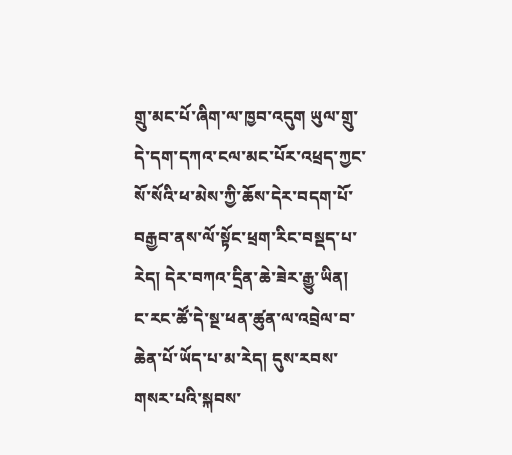གྲུ་མང་པོ་ཞིག་ལ་ཁྱབ་འདུག ཡུལ་གྲུ་དེ་དག་དཀའ་ངལ་མང་པོར་འཕྲད་ཀྱང་སོ་སོའི་ཕ་མེས་ཀྱི་ཆོས་དེར་བདག་པོ་བརྒྱབ་ནས་ལོ་སྟོང་ཕྲག་རིང་བསྡད་པ་རེད། དེར་བཀའ་དྲིན་ཆེ་ཟེར་རྒྱུ་ཡིན།
ང་རང་ཚོ་དེ་སྔ་ཕན་ཚུན་ལ་འབྲེལ་བ་ཆེན་པོ་ཡོད་པ་མ་རེད། དུས་རབས་གསར་པའི་སྐབས་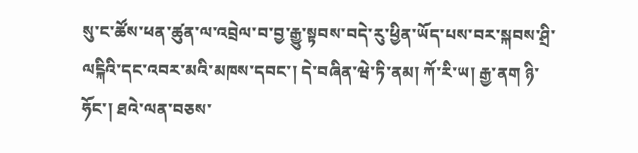སུ་ང་ཚོས་ཕན་ཚུན་ལ་འབྲེལ་བ་བྱ་རྒྱུ་སྟབས་བདེ་རུ་ཕྱིན་ཡོད་པས་བར་སྐབས་ཤྲི་ལངྐིའི་དང་འབར་མའི་མཁས་དབང་། དེ་བཞིན་ཝེ་ཏི་ནམ། ཀོ་རི་ཡ། རྒྱ་ནག ཉི་ཧོང་། ཐའེ་ལན་བཅས་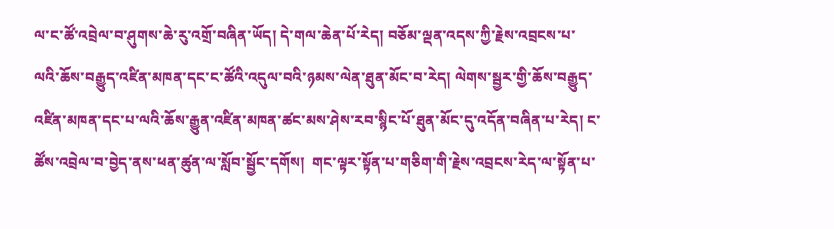ལ་ང་ཚོ་འབྲེལ་བ་ཤུགས་ཆེ་རུ་འགྲོ་བཞིན་ཡོད། དེ་གལ་ཆེན་པོ་རེད། བཅོམ་ལྡན་འདས་ཀྱི་རྗེས་འབྲངས་པ་ལའི་ཆོས་བརྒྱུད་འཛིན་མཁན་དང་ང་ཚོའི་འདུལ་བའི་ཉམས་ལེན་ཐུན་མོང་བ་རེད། ལེགས་སྦྱར་གྱི་ཆོས་བརྒྱུད་འཛིན་མཁན་དང་པ་ལའི་ཆོས་རྒྱུན་འཛིན་མཁན་ཚང་མས་ཤེས་རབ་སྙིང་པོ་ཐུན་མོང་དུ་འདོན་བཞིན་པ་རེད། ང་ཚོས་འབྲེལ་བ་བྱེད་ནས་ཕན་ཚུན་ལ་སློབ་སྦྱོང་དགོས།  གང་ལྟར་སྟོན་པ་གཅིག་གི་རྗེས་འབྲངས་རེད་ལ་སྟོན་པ་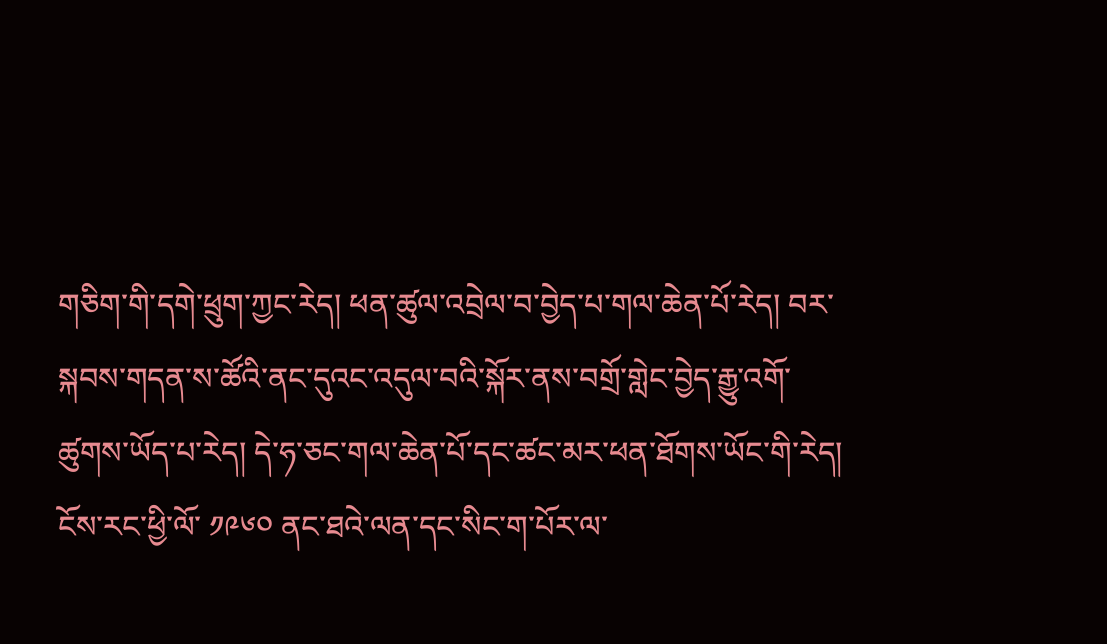གཅིག་གི་དགེ་ཕྲུག་ཀྱང་རེད། ཕན་ཚུལ་འབྲེལ་བ་བྱེད་པ་གལ་ཆེན་པོ་རེད། བར་སྐབས་གདན་ས་ཚོའི་ནང་དུའང་འདུལ་བའི་སྐོར་ནས་བགྲོ་གླེང་བྱེད་རྒྱུ་འགོ་ཚུགས་ཡོད་པ་རེད། དེ་ཧ་ཅང་གལ་ཆེན་པོ་དང་ཚང་མར་ཕན་ཐོགས་ཡོང་གི་རེད།
ངོས་རང་ཕྱི་ལོ་ ༡༩༦༠ ནང་ཐའེ་ལན་དང་སིང་ག་པོར་ལ་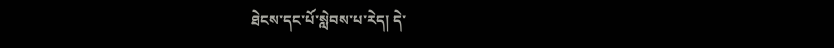ཐེངས་དང་པོ་སླེབས་པ་རེད། དེ་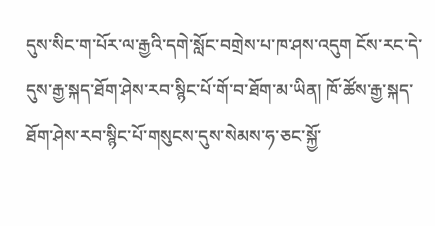དུས་སིང་ག་པོར་ལ་རྒྱའི་དགེ་སློང་བགྲེས་པ་ཁ་ཤས་འདུག ངོས་རང་དེ་དུས་རྒྱ་སྐད་ཐོག་ཤེས་རབ་སྙིང་པོ་གོ་བ་ཐོག་མ་ཡིན། ཁོ་ཚོས་རྒྱ་སྐད་ཐོག་ཤེས་རབ་སྙིང་པོ་གསུངས་དུས་སེམས་ཧ་ཅང་སྐྱོ་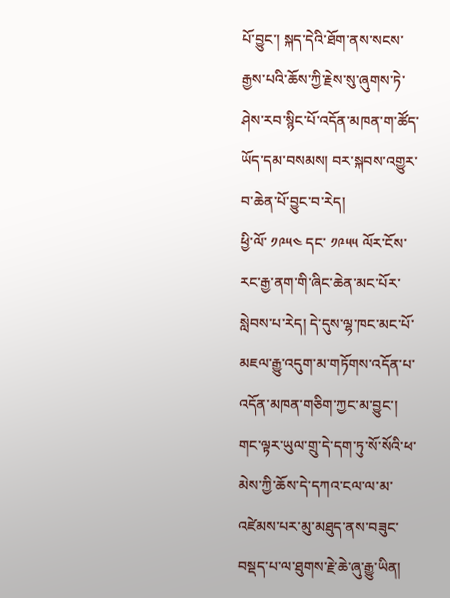པོ་བྱུང་། སྐད་དེའི་ཐོག་ནས་སངས་རྒྱས་པའི་ཆོས་ཀྱི་རྗེས་སུ་ཞུགས་ཏེ་ཤེས་རབ་སྙིང་པོ་འདོན་མཁན་ག་ཚོད་ཡོད་དམ་བསམས། བར་སྐབས་འགྱུར་བ་ཆེན་པོ་བྱུང་བ་རེད།
ཕྱི་ལོ་ ༡༩༥༤ དང་ ༡༩༥༥ ལོར་ངོས་རང་རྒྱ་ནག་གི་ཞིང་ཆེན་མང་པོར་སླེབས་པ་རེད། དེ་དུས་ལྷ་ཁང་མང་པོ་མཇལ་རྒྱུ་འདུག་མ་གཏོགས་འདོན་པ་འདོན་མཁན་གཅིག་ཀྱང་མ་བྱུང་། གང་ལྟར་ཡུལ་གྲུ་དེ་དག་ཏུ་སོ་སོའི་ཕ་མེས་ཀྱི་ཆོས་དེ་དཀའ་ངལ་ལ་མ་འཛེམས་པར་མུ་མཐུད་ནས་བཟུང་བསྡད་པ་ལ་ཐུགས་རྗེ་ཆེ་ཞུ་རྒྱུ་ཡིན།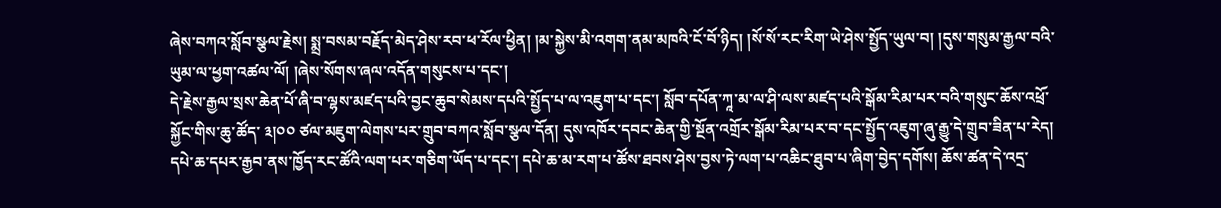ཞེས་བཀའ་སློབ་སྩལ་རྗེས། སྨྲ་བསམ་བརྗོད་མེད་ཤེས་རབ་ཕ་རོལ་ཕྱིན། །མ་སྐྱེས་མི་འགག་ནམ་མཁའི་ངོ་བོ་ཉིད། །སོ་སོ་རང་རིག་ཡེ་ཤེས་སྤྱོད་ཡུལ་བ། །དུས་གསུམ་རྒྱལ་བའི་ཡུམ་ལ་ཕྱག་འཚལ་ལོ། །ཞེས་སོགས་ཞལ་འདོན་གསུངས་པ་དང་།
དེ་རྗེས་རྒྱལ་སྲས་ཆེན་པོ་ཞི་བ་ལྷས་མཛད་པའི་བྱང་ཆུབ་སེམས་དཔའི་སྤྱོད་པ་ལ་འཇུག་པ་དང་། སློབ་དཔོན་ཀཱ་མ་ལ་ཤི་ལས་མཛད་པའི་སྒོམ་རིམ་པར་བའི་གསུང་ཆོས་འཕྲོ་སྐྱོང་གིས་ཆུ་ཚོད་ ༣།༠༠ ཙལ་མཇུག་ལེགས་པར་གྲུབ་བཀའ་སློབ་སྩལ་དོན། དུས་འཁོར་དབང་ཆེན་གྱི་སྔོན་འགྲོར་སྒོམ་རིམ་པར་བ་དང་སྤྱོད་འཇུག་ཞུ་རྒྱུ་དེ་གྲུབ་ཟིན་པ་རེད། དཔེ་ཆ་དཔར་རྒྱབ་ནས་ཁྱོད་རང་ཚོའི་ལག་པར་གཅིག་ཡོད་པ་དང་། དཔེ་ཆ་མ་རག་པ་ཚོས་ཐབས་ཤེས་བྱས་ཏེ་ལག་པ་འཆིང་ཐུབ་པ་ཞིག་བྱེད་དགོས། ཆོས་ཚན་དེ་འདྲ་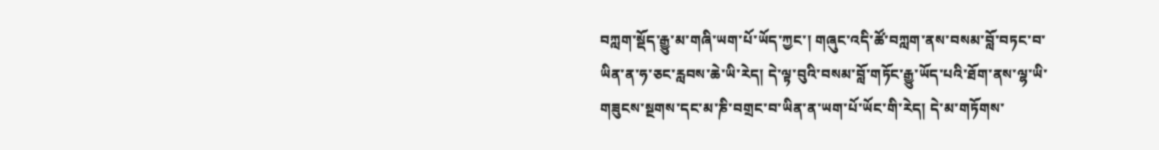བཀླག་སྡོད་རྒྱུ་མ་གཞི་ཡག་པོ་ཡོད་ཀྱང་། གཞུང་འདི་ཚོ་བཀླག་ནས་བསམ་བློ་བཏང་བ་ཡིན་ན་ཧ་ཅང་རླབས་ཆེ་ཡི་རེད། དེ་ལྟ་བུའི་བསམ་བློ་གཏོང་རྒྱུ་ཡོད་པའི་ཐོག་ནས་ལྷ་ཡི་གཟུངས་སྔགས་དང་མ་ཎི་བགྲང་བ་ཡིན་ན་ཡག་པོ་ཡོང་གི་རེད། དེ་མ་གཏོགས་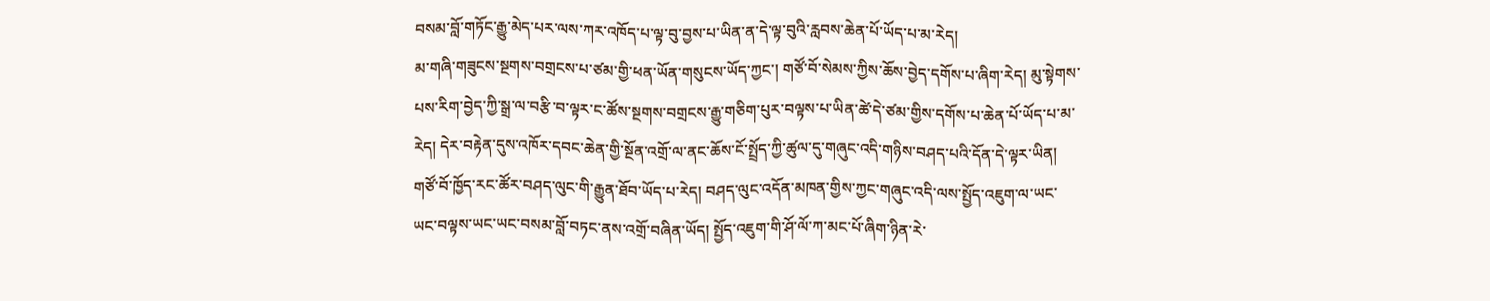བསམ་བློ་གཏོང་རྒྱུ་མེད་པར་ལས་ཀར་འཁོད་པ་ལྟ་བུ་བྱས་པ་ཡིན་ན་དེ་ལྟ་བུའི་རླབས་ཆེན་པོ་ཡོད་པ་མ་རེད།
མ་གཞི་གཟུངས་སྔགས་བགྲངས་པ་ཙམ་གྱི་ཕན་ཡོན་གསུངས་ཡོད་ཀྱང་། གཙོ་བོ་སེམས་ཀྱིས་ཆོས་བྱེད་དགོས་པ་ཞིག་རེད། མུ་སྟེགས་པས་རིག་བྱེད་ཀྱི་སྒྲ་ལ་བརྩི་བ་ལྟར་ང་ཚོས་སྔགས་བགྲངས་རྒྱུ་གཅིག་པུར་བལྟས་པ་ཡིན་ཚེ་དེ་ཙམ་གྱིས་དགོས་པ་ཆེན་པོ་ཡོད་པ་མ་རེད། དེར་བརྟེན་དུས་འཁོར་དབང་ཆེན་གྱི་སྔོན་འགྲོ་ལ་ནང་ཆོས་ངོ་སྤྲོད་ཀྱི་ཚུལ་དུ་གཞུང་འདི་གཉིས་བཤད་པའི་དོན་དེ་ལྟར་ཡིན། གཙོ་བོ་ཁྱོད་རང་ཚོར་བཤད་ལུང་གི་རྒྱུན་ཐོབ་ཡོད་པ་རེད། བཤད་ལུང་འདོན་མཁན་གྱིས་ཀྱང་གཞུང་འདི་ལས་སྤྱོད་འཇུག་ལ་ཡང་ཡང་བལྟས་ཡང་ཡང་བསམ་བློ་བཏང་ནས་འགྲོ་བཞིན་ཡོད། སྤྱོད་འཇུག་གི་ཤོ་ལོ་ཀ་མང་པོ་ཞིག་ཉིན་རེ་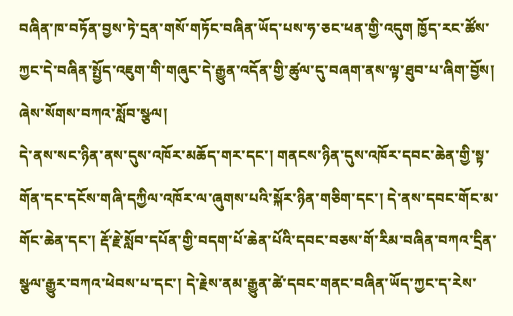བཞིན་ཁ་བཏོན་བྱས་ཏེ་དྲན་གསོ་གཏོང་བཞིན་ཡོད་པས་ཧ་ཅང་ཕན་གྱི་འདུག ཁྱོད་རང་ཚོས་ཀྱང་དེ་བཞིན་སྤྱོད་འཇུག་གི་གཞུང་དེ་རྒྱུན་འདོན་གྱི་ཚུལ་དུ་བཞག་ནས་ལྟ་ཐུབ་པ་ཞིག་བྱོས། ཞེས་སོགས་བཀའ་སློབ་སྩལ།
དེ་ནས་སང་ཉིན་ནས་དུས་འཁོར་མཆོད་གར་དང་། གནངས་ཉིན་དུས་འཁོར་དབང་ཆེན་གྱི་སྟ་གོན་དང་དངོས་གཞི་དཀྱིལ་འཁོར་ལ་ཞུགས་པའི་སྐོར་ཉིན་གཅིག་དང་། དེ་ནས་དབང་གོང་མ་གོང་ཆེན་དང་། རྡོ་རྗེ་སློབ་དཔོན་གྱི་བདག་པོ་ཆེན་པོའི་དབང་བཅས་གོ་རིམ་བཞིན་བཀའ་དྲིན་སྩལ་རྒྱུར་བཀའ་ཕེབས་པ་དང་། དེ་རྗེས་ནམ་རྒྱུན་ཚེ་དབང་གནང་བཞིན་ཡོད་ཀྱང་ད་རེས་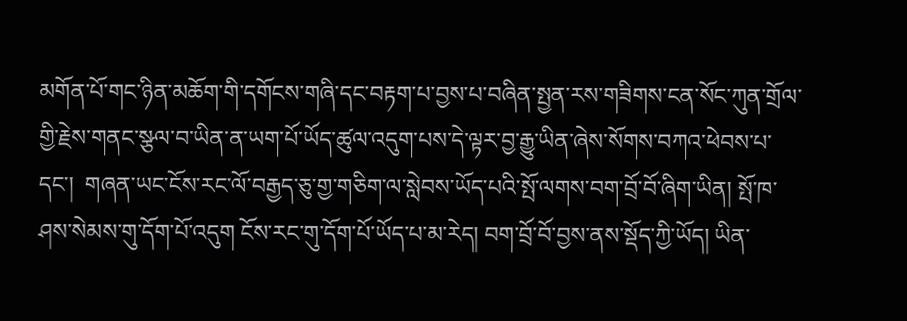མགོན་པོ་གང་ཉིན་མཆོག་གི་དགོངས་གཞི་དང་བརྟག་པ་བྱས་པ་བཞིན་སྤྱན་རས་གཟིགས་ངན་སོང་ཀུན་གྲོལ་གྱི་རྗེས་གནང་སྩལ་བ་ཡིན་ན་ཡག་པོ་ཡོད་ཚུལ་འདུག་པས་དེ་ལྟར་བྱ་རྒྱུ་ཡིན་ཞེས་སོགས་བཀའ་ཕེབས་པ་དང་།  གཞན་ཡང་ངོས་རང་ལོ་བརྒྱད་ཅུ་གྱ་གཅིག་ལ་སླེབས་ཡོད་པའི་སྤོ་ལགས་བག་བྲོ་བོ་ཞིག་ཡིན། སྤོ་ཁ་ཤས་སེམས་གུ་དོག་པོ་འདུག ངོས་རང་གུ་དོག་པོ་ཡོད་པ་མ་རེད། བག་བྲོ་བོ་བྱས་ནས་སྡོད་ཀྱི་ཡོད། ཡིན་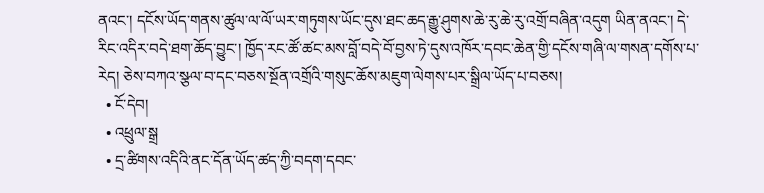ནའང་། དངོས་ཡོད་གནས་ཚུལ་ལ་ལོ་ཡར་གཏུགས་ཡོང་དུས་ཐང་ཆད་རྒྱུ་ཤུགས་ཆེ་རུ་ཆེ་རུ་འགྲོ་བཞིན་འདུག ཡིན་ནའང་། དེ་རིང་འདིར་བདེ་ཐག་ཆོད་བྱུང་། ཁྱོད་རང་ཚོ་ཚང་མས་བློ་བདེ་བོ་བྱས་ཏེ་དུས་འཁོར་དབང་ཆེན་གྱི་དངོས་གཞི་ལ་གསན་དགོས་པ་རེད། ཅེས་བཀའ་སྩལ་བ་དང་བཅས་སྔོན་འགྲོའི་གསུང་ཆོས་མཇུག་ལེགས་པར་སྒྲིལ་ཡོད་པ་བཅས།
  • ངོ་དེབ།
  • འཕྲུལ་སྒྲ
  • དྲ་ཚིགས་འདིའི་ནང་དོན་ཡོད་ཚད་ཀྱི་བདག་དབང་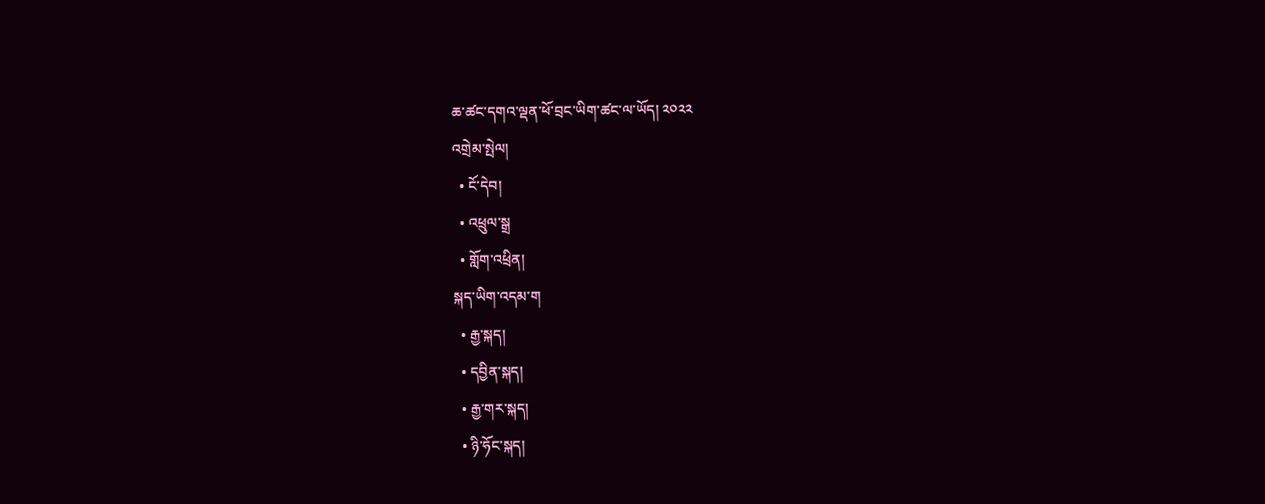ཆ་ཚང་དགའ་ལྡན་ཕོ་བྲང་ཡིག་ཚང་ལ་ཡོད། ༢༠༢༢
འགྲེམ་སྤེལ།
  • ངོ་དེབ།
  • འཕྲུལ་སྒྲ
  • གློག་འཕྲིན།
སྐད་ཡིག་འདམ་ག
  • རྒྱ་སྐད།
  • དབྱིན་སྐད།
  • རྒྱ་གར་སྐད།
  • ཉི་ཧོང་སྐད།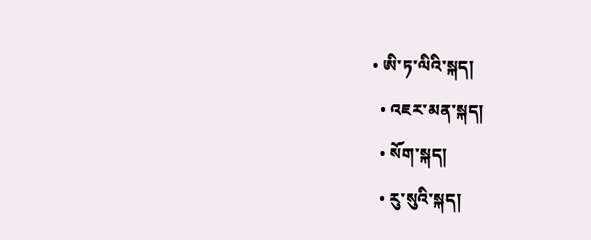• ཨི་ཏ་ལིའི་སྐད།
  • འཇར་མན་སྐད།
  • སོག་སྐད།
  • རུ་སུའི་སྐད།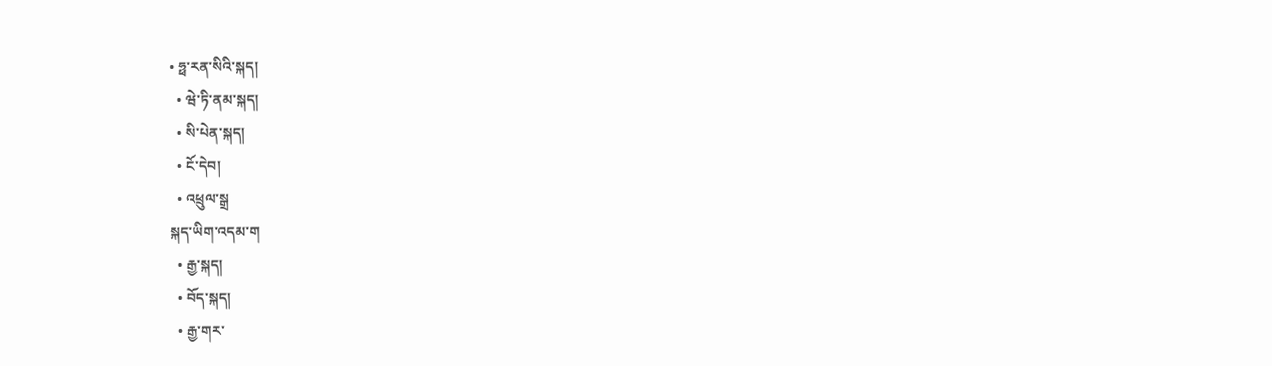• ཧྥ་རན་སིའི་སྐད།
  • ཝེ་ཏི་ནམ་སྐད།
  • སི་པེན་སྐད།
  • ངོ་དེབ།
  • འཕྲུལ་སྒྲ
སྐད་ཡིག་འདམ་ག
  • རྒྱ་སྐད།
  • བོད་སྐད།
  • རྒྱ་གར་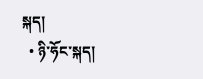སྐད།
  • ཉི་ཧོང་སྐད།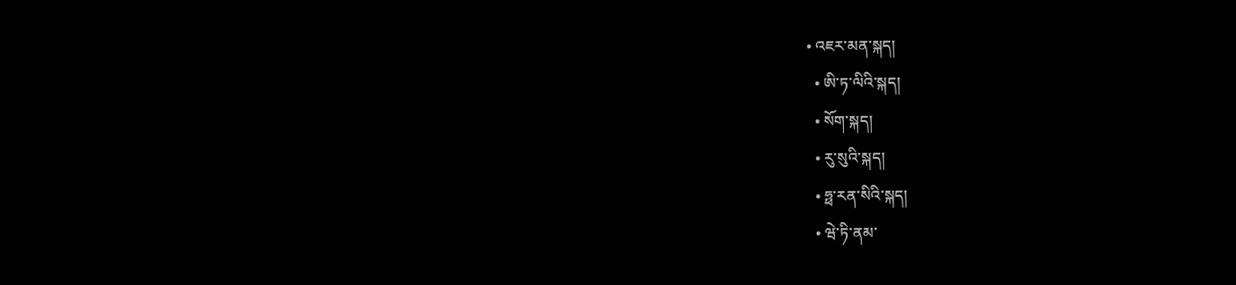• འཇར་མན་སྐད།
  • ཨི་ཏ་ལིའི་སྐད།
  • སོག་སྐད།
  • རུ་སུའི་སྐད།
  • ཧྥ་རན་སིའི་སྐད།
  • ཝེ་ཏི་ནམ་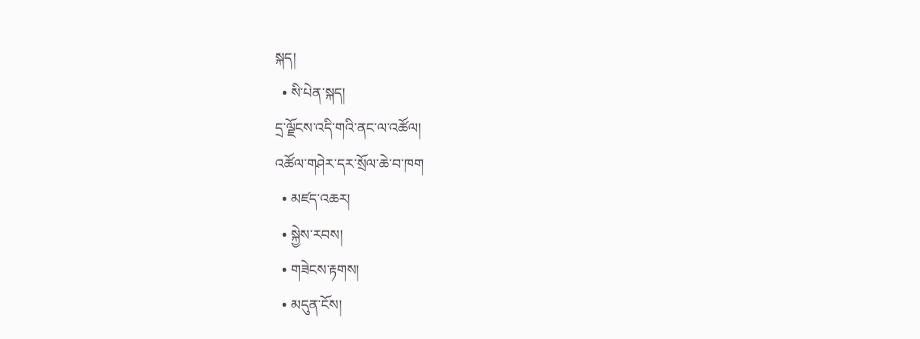སྐད།
  • སི་པེན་སྐད།
དྲ་ལྗོངས་འདི་གའི་ནང་ལ་འཚོལ།
འཚོལ་གཤེར་དར་སྲོལ་ཆེ་བ་ཁག
  • མཛད་འཆར།
  • སྐྱེས་རབས།
  • གཟེངས་རྟགས།
  • མདུན་ངོས།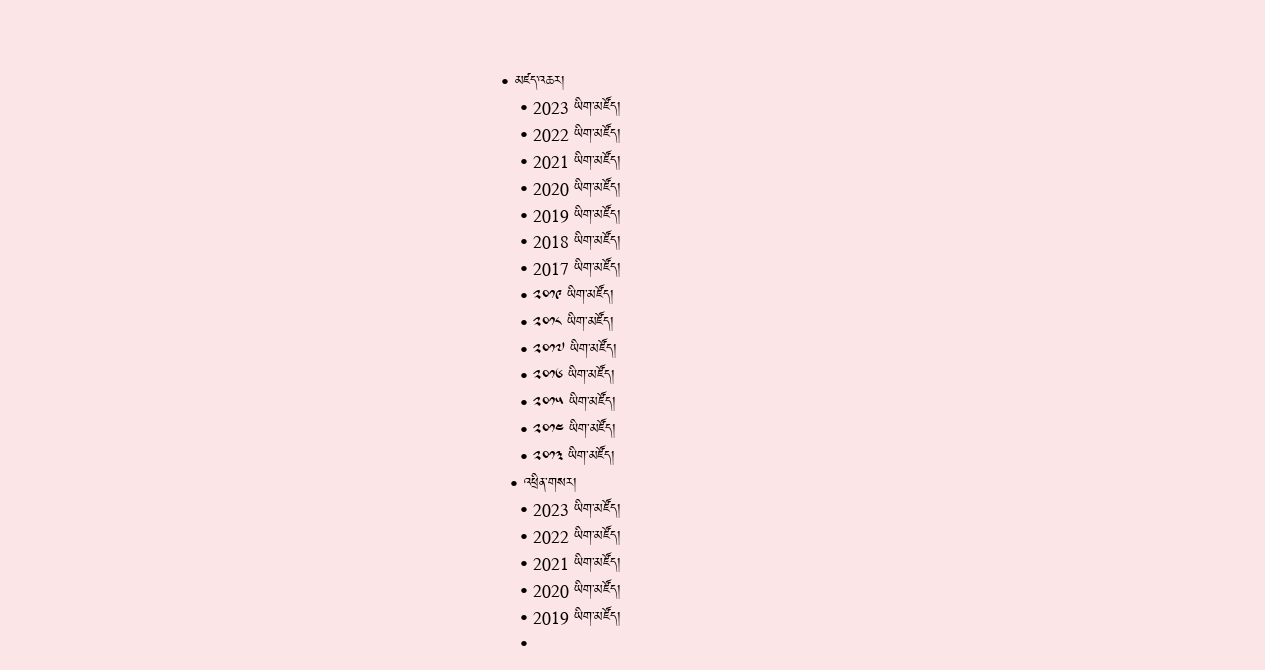• མཛད་འཆར།
    • 2023 ཡིག་མཛོད།
    • 2022 ཡིག་མཛོད།
    • 2021 ཡིག་མཛོད།
    • 2020 ཡིག་མཛོད།
    • 2019 ཡིག་མཛོད།
    • 2018 ཡིག་མཛོད།
    • 2017 ཡིག་མཛོད།
    • ༢༠༡༩ ཡིག་མཛོད།
    • ༢༠༡༨ ཡིག་མཛོད།
    • ༢༠༡༧ ཡིག་མཛོད།
    • ༢༠༡༦ ཡིག་མཛོད།
    • ༢༠༡༥ ཡིག་མཛོད།
    • ༢༠༡༤ ཡིག་མཛོད།
    • ༢༠༡༣ ཡིག་མཛོད།
  • འཕྲིན་གསར།
    • 2023 ཡིག་མཛོད།
    • 2022 ཡིག་མཛོད།
    • 2021 ཡིག་མཛོད།
    • 2020 ཡིག་མཛོད།
    • 2019 ཡིག་མཛོད།
    •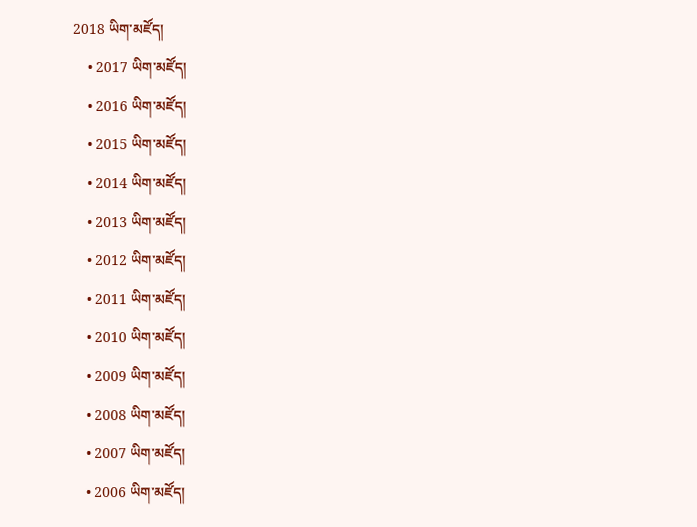2018 ཡིག་མཛོད།
    • 2017 ཡིག་མཛོད།
    • 2016 ཡིག་མཛོད།
    • 2015 ཡིག་མཛོད།
    • 2014 ཡིག་མཛོད།
    • 2013 ཡིག་མཛོད།
    • 2012 ཡིག་མཛོད།
    • 2011 ཡིག་མཛོད།
    • 2010 ཡིག་མཛོད།
    • 2009 ཡིག་མཛོད།
    • 2008 ཡིག་མཛོད།
    • 2007 ཡིག་མཛོད།
    • 2006 ཡིག་མཛོད།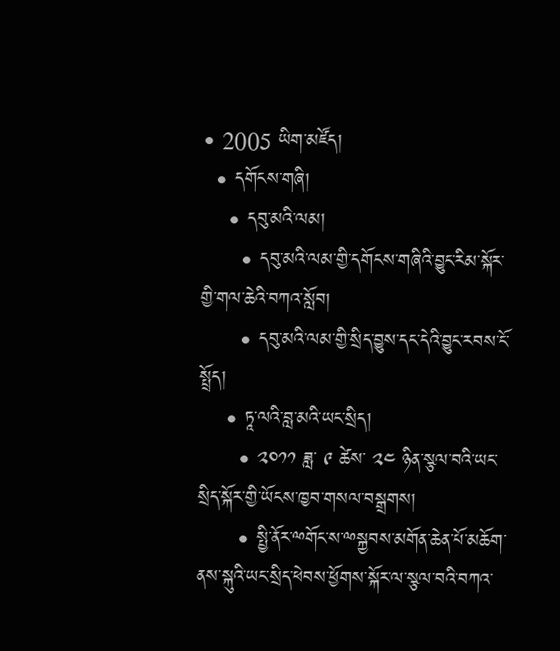• 2005 ཡིག་མཛོད།
  • དགོངས་གཞི།
    • དབུ་མའི་ལམ།
      • དབུ་མའི་ལམ་གྱི་དགོངས་གཞིའི་བྱུང་རིམ་སྐོར་གྱི་གལ་ཆེའི་བཀའ་སློབ།
      • དབུ་མའི་ལམ་གྱི་སྲིད་བྱུས་དང་དེའི་བྱུང་རབས་ངོ་སྤྲོད།
    • ཏཱ་ལའི་བླ་མའི་ཡང་སྲིད།
      • ༢༠༡༡ ཟླ་ ༩ ཚེས་ ༢༤ ཉིན་སྩལ་བའི་ཡང་སྲིད་སྐོར་གྱི་ཡོངས་ཁྱབ་གསལ་བསྒྲགས།
      • སྤྱི་ནོར་ྋགོང་ས་ྋསྐྱབས་མགོན་ཆེན་པོ་མཆོག་ནས་སྐུའི་ཡང་སྲིད་ཕེབས་ཕྱོགས་སྐོར་ལ་སྩལ་བའི་བཀའ་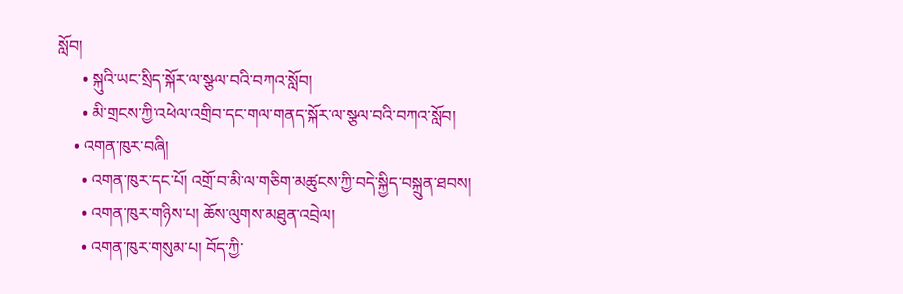སློབ།
      • སྐུའི་ཡང་སྲིད་སྐོར་ལ་སྩལ་བའི་བཀའ་སློབ།
      • མི་གྲངས་ཀྱི་འཕེལ་འགྲིབ་དང་གལ་གནད་སྐོར་ལ་སྩལ་བའི་བཀའ་སློབ།
    • འགན་ཁུར་བཞི།
      • འགན་ཁུར་དང་པོ། འགྲོ་བ་མི་ལ་གཅིག་མཚུངས་ཀྱི་བདེ་སྐྱིད་བསྐྲུན་ཐབས།
      • འགན་ཁུར་གཉིས་པ། ཆོས་ལུགས་མཐུན་འབྲེལ།
      • འགན་ཁུར་གསུམ་པ། བོད་ཀྱི་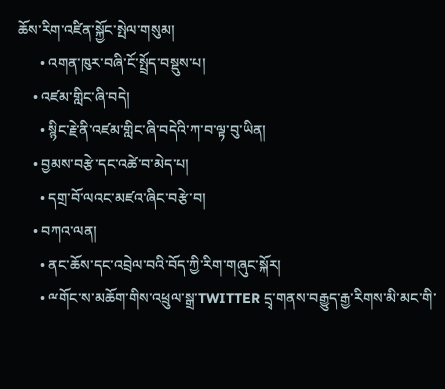ཆོས་རིག་འཛིན་སྐྱོང་སྤེལ་གསུམ།
      • འགན་ཁུར་བཞི་ངོ་སྤྲོད་བསྡུས་པ།
    • འཛམ་གླིང་ཞི་བདེ།
      • སྙིང་རྗེ་ནི་འཛམ་གླིང་ཞི་བདེའི་ཀ་བ་ལྟ་བུ་ཡིན།
    • བྱམས་བརྩེ་དང་འཚེ་བ་མེད་པ།
      • དགྲ་བོ་ལའང་མཛའ་ཞིང་བརྩེ་བ།
    • བཀའ་ལན།
      • ནང་ཆོས་དང་འབྲེལ་བའི་བོད་ཀྱི་རིག་གཞུང་སྐོར།
      • ྋགོང་ས་མཆོག་གིས་འཕྲུལ་སྒྲ་TWITTER དྲྭ་གནས་བརྒྱུད་རྒྱ་རིགས་མི་མང་གི་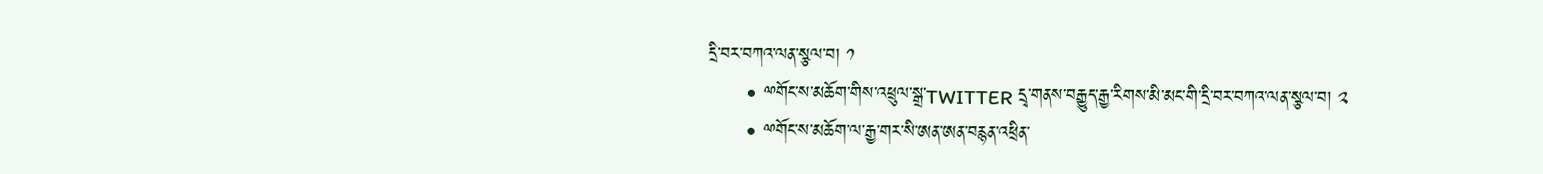དྲི་བར་བཀའ་ལན་སྩལ་བ། ༡
      • ྋགོང་ས་མཆོག་གིས་འཕྲུལ་སྒྲ་TWITTER དྲྭ་གནས་བརྒྱུད་རྒྱ་རིགས་མི་མང་གི་དྲི་བར་བཀའ་ལན་སྩལ་བ། ༢
      • ྋགོང་ས་མཆོག་ལ་རྒྱ་གར་སི་ཨན་ཨན་བརྙན་འཕྲིན་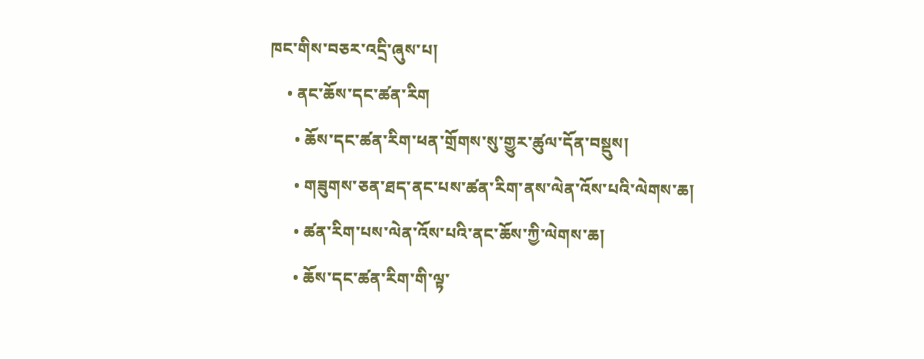ཁང་གིས་བཅར་འདྲི་ཞུས་པ།
    • ནང་ཆོས་དང་ཚན་རིག
      • ཆོས་དང་ཚན་རིག་ཕན་གྲོགས་སུ་གྱུར་ཚུལ་དོན་བསྡུས།
      • གཟུགས་ཅན་ཐད་ནང་པས་ཚན་རིག་ནས་ལེན་འོས་པའི་ལེགས་ཆ།
      • ཚན་རིག་པས་ལེན་འོས་པའི་ནང་ཆོས་ཀྱི་ལེགས་ཆ།
      • ཆོས་དང་ཚན་རིག་གི་ལྟ་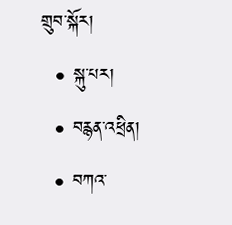གྲུབ་སྐོར།
  • སྐུ་པར།
  • བརྙན་འཕྲིན།
  • བཀའ་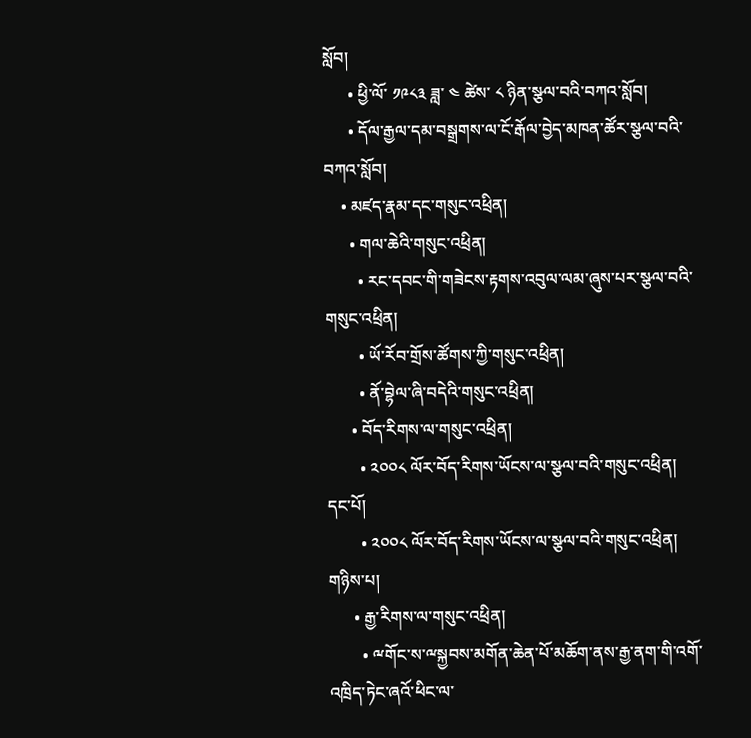སློབ།
      • ཕྱི་ལོ་ ༡༩༨༣ ཟླ་ ༤ ཚེས་ ༨ ཉིན་སྩལ་བའི་བཀའ་སློབ།
      • དོལ་རྒྱལ་དམ་བསྒྲགས་ལ་ངོ་རྒོལ་བྱེད་མཁན་ཚོར་སྩལ་བའི་བཀའ་སློབ།
    • མཛད་རྣམ་དང་གསུང་འཕྲིན།
      • གལ་ཆེའི་གསུང་འཕྲིན།
        • རང་དབང་གི་གཟེངས་རྟགས་འབུལ་ལམ་ཞུས་པར་སྩལ་བའི་གསུང་འཕྲིན།
        • ཡོ་རོབ་གྲོས་ཚོགས་ཀྱི་གསུང་འཕྲིན།
        • ནོ་བྷེལ་ཞི་བདེའི་གསུང་འཕྲིན།
      • བོད་རིགས་ལ་གསུང་འཕྲིན།
        • ༢༠༠༨ ལོར་བོད་རིགས་ཡོངས་ལ་སྩལ་བའི་གསུང་འཕྲིན། དང་པོ།
        • ༢༠༠༨ ལོར་བོད་རིགས་ཡོངས་ལ་སྩལ་བའི་གསུང་འཕྲིན། གཉིས་པ།
      • རྒྱ་རིགས་ལ་གསུང་འཕྲིན།
        • ྋགོང་ས་ྋསྐྱབས་མགོན་ཆེན་པོ་མཆོག་ནས་རྒྱ་ནག་གི་འགོ་འཁྲིད་ཏེང་ཞའོ་ཕིང་ལ་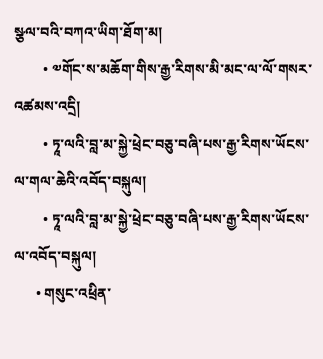སྩལ་བའི་བཀའ་ཡིག་ཐོག་མ།
        • ༧གོང་ས་མཆོག་གིས་རྒྱ་རིགས་མི་མང་ལ་ལོ་གསར་འཚམས་འདྲི།
        • ཏཱ་ལའི་བླ་མ་སྐྱེ་ཕྲེང་བཅུ་བཞི་པས་རྒྱ་རིགས་ཡོངས་ལ་གལ་ཆེའི་འབོད་བསྐུལ།
        • ཏཱ་ལའི་བླ་མ་སྐྱེ་ཕྲེང་བཅུ་བཞི་པས་རྒྱ་རིགས་ཡོངས་ལ་འབོད་བསྐུལ།
      • གསུང་འཕྲིན་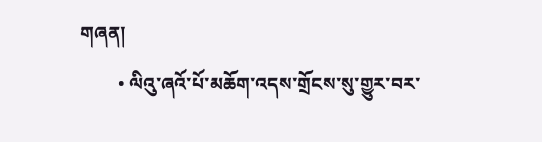གཞན།
        • ལིའུ་ཞའོ་པོ་མཆོག་འདས་གྲོངས་སུ་གྱུར་བར་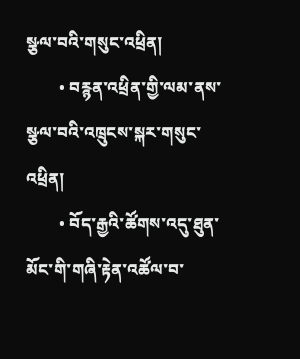སྩལ་བའི་གསུང་འཕྲིན།
        • བརྙན་འཕྲིན་གྱི་ལམ་ནས་སྩལ་བའི་འཁྲུངས་སྐར་གསུང་འཕྲིན།
        • བོད་རྒྱའི་ཚོགས་འདུ་ཐུན་མོང་གི་གཞི་རྟེན་འཚོལ་བ་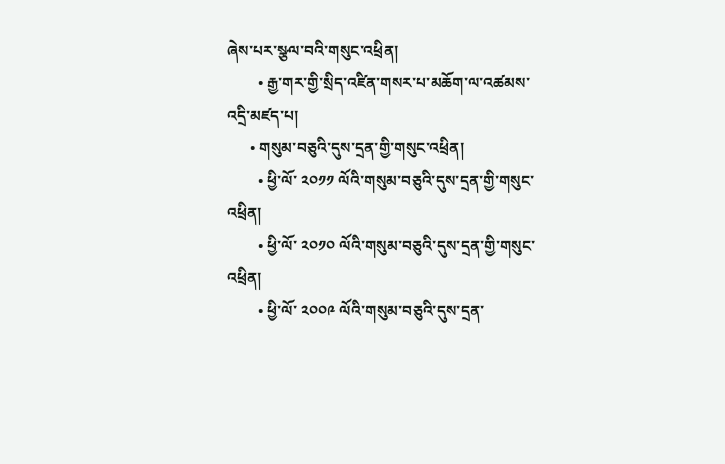ཞེས་པར་སྩལ་བའི་གསུང་འཕྲིན།
        • རྒྱ་གར་གྱི་སྲིད་འཛིན་གསར་པ་མཆོག་ལ་འཚམས་འདྲི་མཛད་པ།
      • གསུམ་བཅུའི་དུས་དྲན་གྱི་གསུང་འཕྲིན།
        • ཕྱི་ལོ་ ༢༠༡༡ ལོའི་གསུམ་བཅུའི་དུས་དྲན་གྱི་གསུང་འཕྲིན།
        • ཕྱི་ལོ་ ༢༠༡༠ ལོའི་གསུམ་བཅུའི་དུས་དྲན་གྱི་གསུང་འཕྲིན།
        • ཕྱི་ལོ་ ༢༠༠༩ ལོའི་གསུམ་བཅུའི་དུས་དྲན་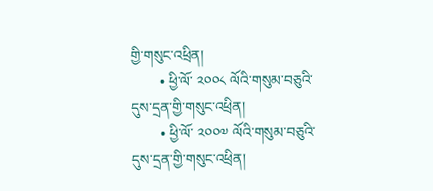གྱི་གསུང་འཕྲིན།
        • ཕྱི་ལོ་ ༢༠༠༨ ལོའི་གསུམ་བཅུའི་དུས་དྲན་གྱི་གསུང་འཕྲིན།
        • ཕྱི་ལོ་ ༢༠༠༧ ལོའི་གསུམ་བཅུའི་དུས་དྲན་གྱི་གསུང་འཕྲིན།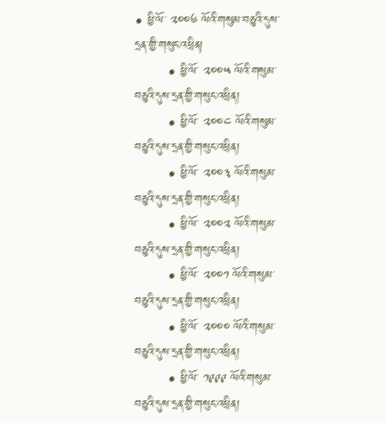• ཕྱི་ལོ་ ༢༠༠༦ ལོའི་གསུམ་བཅུའི་དུས་དྲན་གྱི་གསུང་འཕྲིན།
        • ཕྱི་ལོ་ ༢༠༠༥ ལོའི་གསུམ་བཅུའི་དུས་དྲན་གྱི་གསུང་འཕྲིན།
        • ཕྱི་ལོ་ ༢༠༠༤ ལོའི་གསུམ་བཅུའི་དུས་དྲན་གྱི་གསུང་འཕྲིན།
        • ཕྱི་ལོ་ ༢༠༠༣ ལོའི་གསུམ་བཅུའི་དུས་དྲན་གྱི་གསུང་འཕྲིན།
        • ཕྱི་ལོ་ ༢༠༠༢ ལོའི་གསུམ་བཅུའི་དུས་དྲན་གྱི་གསུང་འཕྲིན།
        • ཕྱི་ལོ་ ༢༠༠༡ ལོའི་གསུམ་བཅུའི་དུས་དྲན་གྱི་གསུང་འཕྲིན།
        • ཕྱི་ལོ་ ༢༠༠༠ ལོའི་གསུམ་བཅུའི་དུས་དྲན་གྱི་གསུང་འཕྲིན།
        • ཕྱི་ལོ་ ༡༩༩༩ ལོའི་གསུམ་བཅུའི་དུས་དྲན་གྱི་གསུང་འཕྲིན།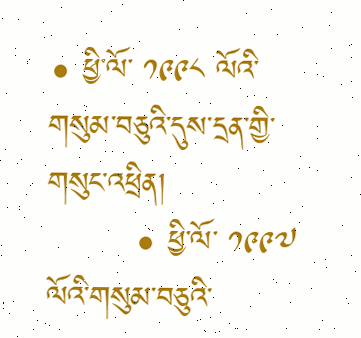• ཕྱི་ལོ་ ༡༩༩༨ ལོའི་གསུམ་བཅུའི་དུས་དྲན་གྱི་གསུང་འཕྲིན།
        • ཕྱི་ལོ་ ༡༩༩༧ ལོའི་གསུམ་བཅུའི་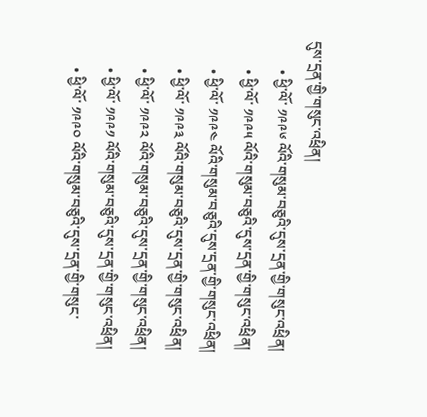དུས་དྲན་གྱི་གསུང་འཕྲིན།
        • ཕྱི་ལོ་ ༡༩༩༦ ལོའི་གསུམ་བཅུའི་དུས་དྲན་གྱི་གསུང་འཕྲིན།
        • ཕྱི་ལོ་ ༡༩༩༥ ལོའི་གསུམ་བཅུའི་དུས་དྲན་གྱི་གསུང་འཕྲིན།
        • ཕྱི་ལོ་ ༡༩༩༤ ལོའི་གསུམ་བཅུའི་དུས་དྲན་གྱི་གསུང་འཕྲིན།
        • ཕྱི་ལོ་ ༡༩༩༣ ལོའི་གསུམ་བཅུའི་དུས་དྲན་གྱི་གསུང་འཕྲིན།
        • ཕྱི་ལོ་ ༡༩༩༢ ལོའི་གསུམ་བཅུའི་དུས་དྲན་གྱི་གསུང་འཕྲིན།
        • ཕྱི་ལོ་ ༡༩༩༡ ལོའི་གསུམ་བཅུའི་དུས་དྲན་གྱི་གསུང་འཕྲིན།
        • ཕྱི་ལོ་ ༡༩༩༠ ལོའི་གསུམ་བཅུའི་དུས་དྲན་གྱི་གསུང་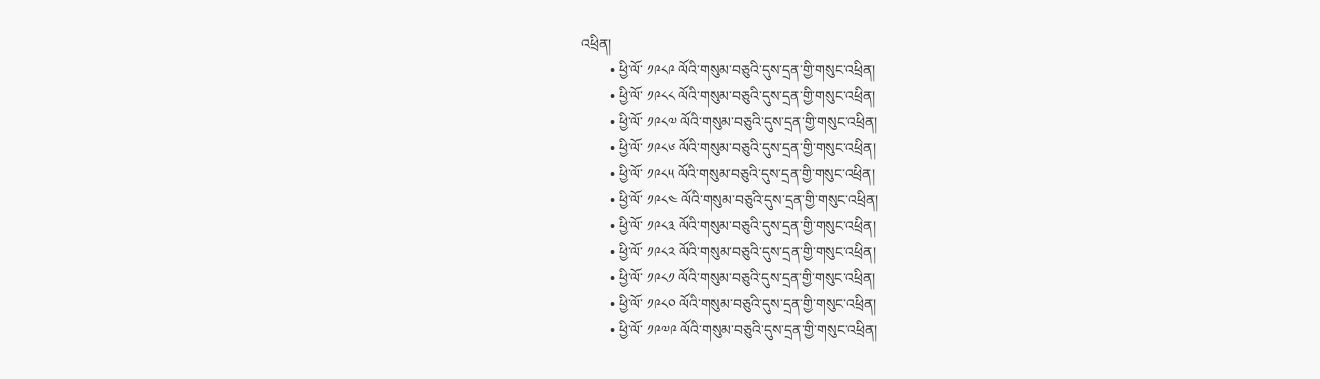འཕྲིན།
        • ཕྱི་ལོ་ ༡༩༨༩ ལོའི་གསུམ་བཅུའི་དུས་དྲན་གྱི་གསུང་འཕྲིན།
        • ཕྱི་ལོ་ ༡༩༨༨ ལོའི་གསུམ་བཅུའི་དུས་དྲན་གྱི་གསུང་འཕྲིན།
        • ཕྱི་ལོ་ ༡༩༨༧ ལོའི་གསུམ་བཅུའི་དུས་དྲན་གྱི་གསུང་འཕྲིན།
        • ཕྱི་ལོ་ ༡༩༨༦ ལོའི་གསུམ་བཅུའི་དུས་དྲན་གྱི་གསུང་འཕྲིན།
        • ཕྱི་ལོ་ ༡༩༨༥ ལོའི་གསུམ་བཅུའི་དུས་དྲན་གྱི་གསུང་འཕྲིན།
        • ཕྱི་ལོ་ ༡༩༨༤ ལོའི་གསུམ་བཅུའི་དུས་དྲན་གྱི་གསུང་འཕྲིན།
        • ཕྱི་ལོ་ ༡༩༨༣ ལོའི་གསུམ་བཅུའི་དུས་དྲན་གྱི་གསུང་འཕྲིན།
        • ཕྱི་ལོ་ ༡༩༨༢ ལོའི་གསུམ་བཅུའི་དུས་དྲན་གྱི་གསུང་འཕྲིན།
        • ཕྱི་ལོ་ ༡༩༨༡ ལོའི་གསུམ་བཅུའི་དུས་དྲན་གྱི་གསུང་འཕྲིན།
        • ཕྱི་ལོ་ ༡༩༨༠ ལོའི་གསུམ་བཅུའི་དུས་དྲན་གྱི་གསུང་འཕྲིན།
        • ཕྱི་ལོ་ ༡༩༧༩ ལོའི་གསུམ་བཅུའི་དུས་དྲན་གྱི་གསུང་འཕྲིན།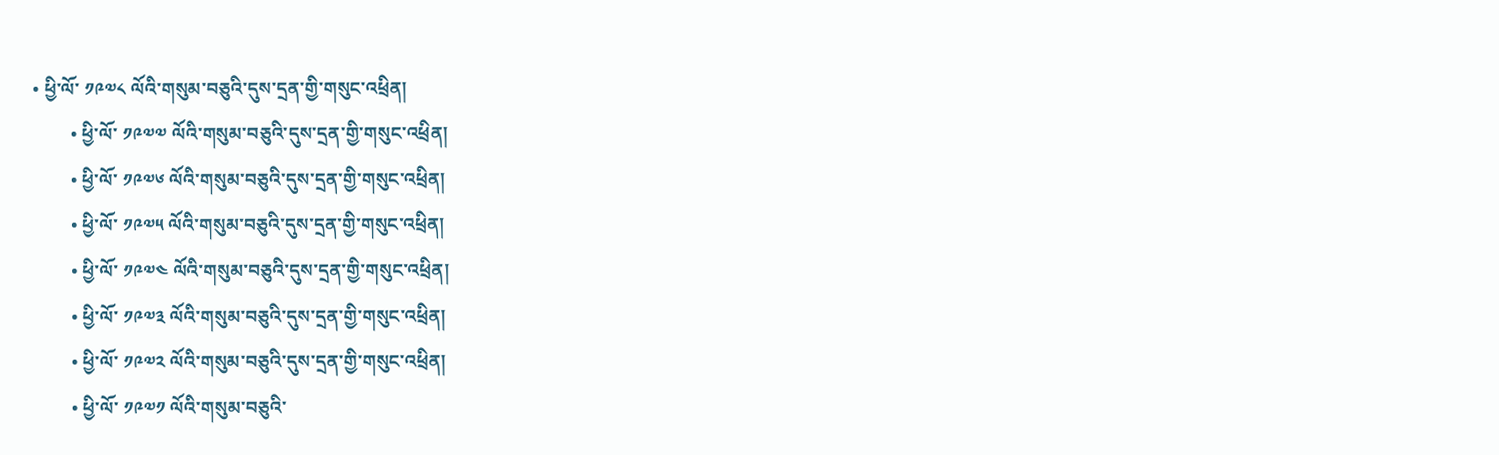• ཕྱི་ལོ་ ༡༩༧༨ ལོའི་གསུམ་བཅུའི་དུས་དྲན་གྱི་གསུང་འཕྲིན།
        • ཕྱི་ལོ་ ༡༩༧༧ ལོའི་གསུམ་བཅུའི་དུས་དྲན་གྱི་གསུང་འཕྲིན།
        • ཕྱི་ལོ་ ༡༩༧༦ ལོའི་གསུམ་བཅུའི་དུས་དྲན་གྱི་གསུང་འཕྲིན།
        • ཕྱི་ལོ་ ༡༩༧༥ ལོའི་གསུམ་བཅུའི་དུས་དྲན་གྱི་གསུང་འཕྲིན།
        • ཕྱི་ལོ་ ༡༩༧༤ ལོའི་གསུམ་བཅུའི་དུས་དྲན་གྱི་གསུང་འཕྲིན།
        • ཕྱི་ལོ་ ༡༩༧༣ ལོའི་གསུམ་བཅུའི་དུས་དྲན་གྱི་གསུང་འཕྲིན།
        • ཕྱི་ལོ་ ༡༩༧༢ ལོའི་གསུམ་བཅུའི་དུས་དྲན་གྱི་གསུང་འཕྲིན།
        • ཕྱི་ལོ་ ༡༩༧༡ ལོའི་གསུམ་བཅུའི་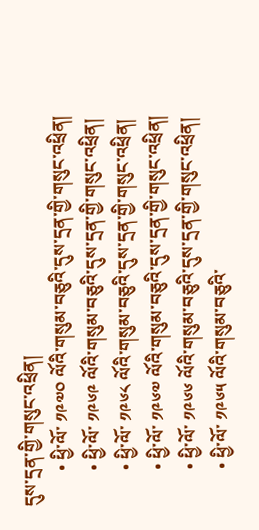དུས་དྲན་གྱི་གསུང་འཕྲིན།
        • ཕྱི་ལོ་ ༡༩༧༠ ལོའི་གསུམ་བཅུའི་དུས་དྲན་གྱི་གསུང་འཕྲིན།
        • ཕྱི་ལོ་ ༡༩༦༩ ལོའི་གསུམ་བཅུའི་དུས་དྲན་གྱི་གསུང་འཕྲིན།
        • ཕྱི་ལོ་ ༡༩༦༨ ལོའི་གསུམ་བཅུའི་དུས་དྲན་གྱི་གསུང་འཕྲིན།
        • ཕྱི་ལོ་ ༡༩༦༧ ལོའི་གསུམ་བཅུའི་དུས་དྲན་གྱི་གསུང་འཕྲིན།
        • ཕྱི་ལོ་ ༡༩༦༦ ལོའི་གསུམ་བཅུའི་དུས་དྲན་གྱི་གསུང་འཕྲིན།
        • ཕྱི་ལོ་ ༡༩༦༥ ལོའི་གསུམ་བཅུའི་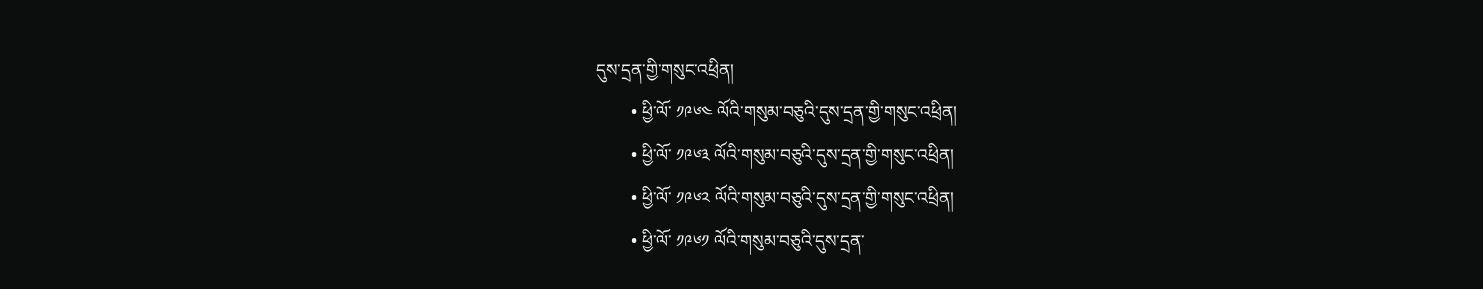དུས་དྲན་གྱི་གསུང་འཕྲིན།
        • ཕྱི་ལོ་ ༡༩༦༤ ལོའི་གསུམ་བཅུའི་དུས་དྲན་གྱི་གསུང་འཕྲིན།
        • ཕྱི་ལོ་ ༡༩༦༣ ལོའི་གསུམ་བཅུའི་དུས་དྲན་གྱི་གསུང་འཕྲིན།
        • ཕྱི་ལོ་ ༡༩༦༢ ལོའི་གསུམ་བཅུའི་དུས་དྲན་གྱི་གསུང་འཕྲིན།
        • ཕྱི་ལོ་ ༡༩༦༡ ལོའི་གསུམ་བཅུའི་དུས་དྲན་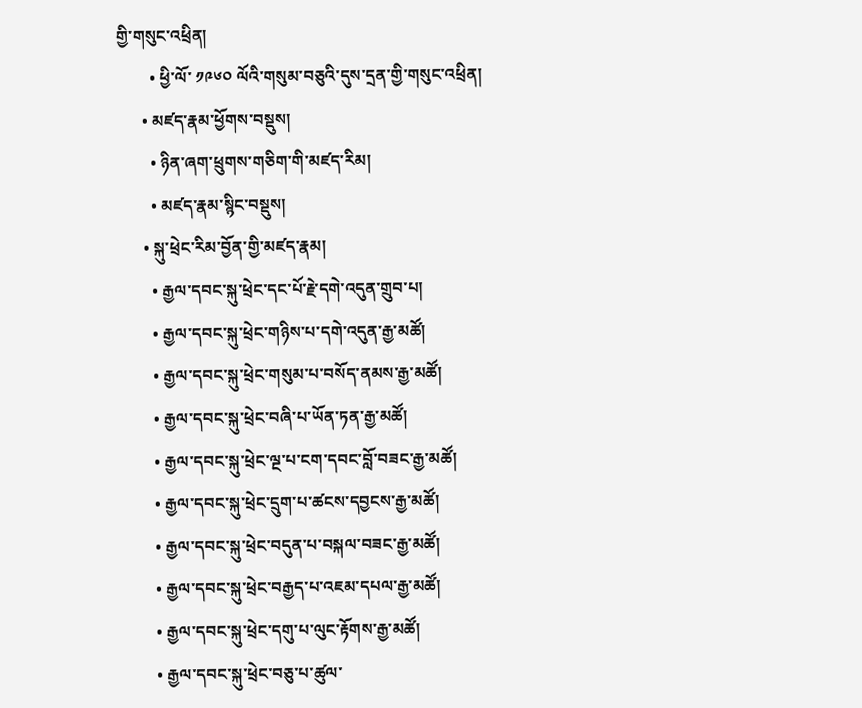གྱི་གསུང་འཕྲིན།
        • ཕྱི་ལོ་ ༡༩༦༠ ལོའི་གསུམ་བཅུའི་དུས་དྲན་གྱི་གསུང་འཕྲིན།
      • མཛད་རྣམ་ཕྱོགས་བསྡུས།
        • ཉིན་ཞག་ཕྲུགས་གཅིག་གི་མཛད་རིམ།
        • མཛད་རྣམ་སྙིང་བསྡུས།
      • སྐུ་ཕྲེང་རིམ་བྱོན་གྱི་མཛད་རྣམ།
        • རྒྱལ་དབང་སྐུ་ཕྲེང་དང་པོ་རྗེ་དགེ་འདུན་གྲུབ་པ།
        • རྒྱལ་དབང་སྐུ་ཕྲེང་གཉིས་པ་དགེ་འདུན་རྒྱ་མཚོ།
        • རྒྱལ་དབང་སྐུ་ཕྲེང་གསུམ་པ་བསོད་ནམས་རྒྱ་མཚོ།
        • རྒྱལ་དབང་སྐུ་ཕྲེང་བཞི་པ་ཡོན་ཏན་རྒྱ་མཚོ།
        • རྒྱལ་དབང་སྐུ་ཕྲེང་ལྔ་པ་ངག་དབང་བློ་བཟང་རྒྱ་མཚོ།
        • རྒྱལ་དབང་སྐུ་ཕྲེང་དྲུག་པ་ཚངས་དབྱངས་རྒྱ་མཚོ།
        • རྒྱལ་དབང་སྐུ་ཕྲེང་བདུན་པ་བསྐལ་བཟང་རྒྱ་མཚོ།
        • རྒྱལ་དབང་སྐུ་ཕྲེང་བརྒྱད་པ་འཇམ་དཔལ་རྒྱ་མཚོ།
        • རྒྱལ་དབང་སྐུ་ཕྲེང་དགུ་པ་ལུང་རྟོགས་རྒྱ་མཚོ།
        • རྒྱལ་དབང་སྐུ་ཕྲེང་བཅུ་པ་ཚུལ་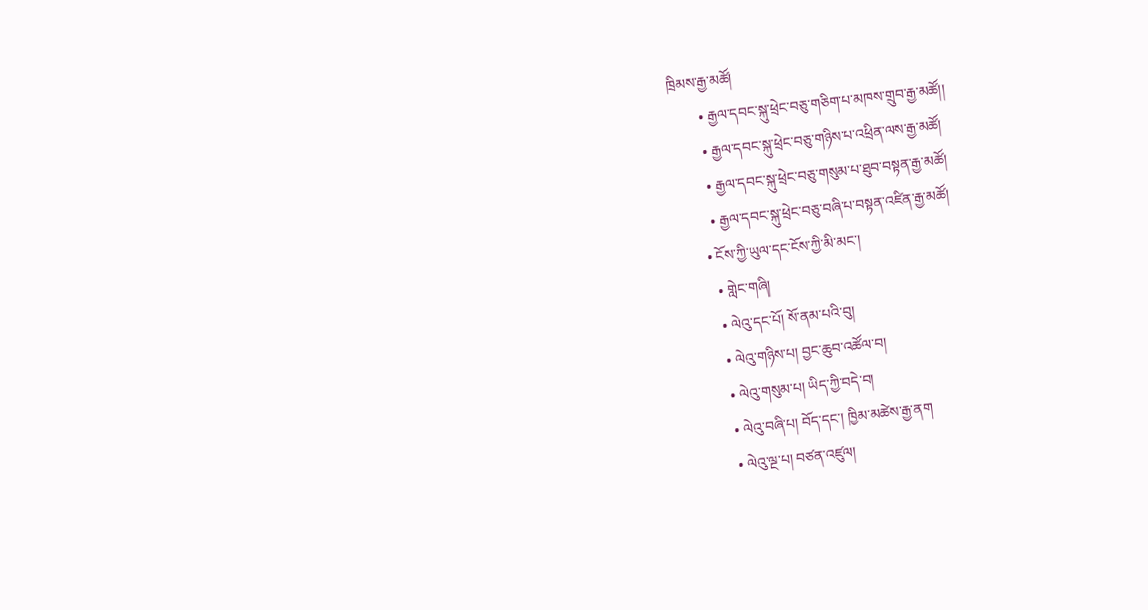ཁྲིམས་རྒྱ་མཚོ།
        • རྒྱལ་དབང་སྐུ་ཕྲེང་བཅུ་གཅིག་པ་མཁས་གྲུབ་རྒྱ་མཚོ།།
        • རྒྱལ་དབང་སྐུ་ཕྲེང་བཅུ་གཉིས་པ་འཕྲིན་ལས་རྒྱ་མཚོ།
        • རྒྱལ་དབང་སྐུ་ཕྲེང་བཅུ་གསུམ་པ་ཐུབ་བསྟན་རྒྱ་མཚོ།
        • རྒྱལ་དབང་སྐུ་ཕྲེང་བཅུ་བཞི་པ་བསྟན་འཛིན་རྒྱ་མཚོ།
      • ངོས་ཀྱི་ཡུལ་དང་ངོས་ཀྱི་མི་མང་།
        • གླེང་གཞི།
        • ལེའུ་དང་པོ། སོ་ནམ་པའི་བུ།
        • ལེའུ་གཉིས་པ། བྱང་ཆུབ་འཚོལ་བ།
        • ལེའུ་གསུམ་པ། ཡིད་ཀྱི་བདེ་བ།
        • ལེའུ་བཞི་པ། བོད་དང་། ཁྱིམ་མཚེས་རྒྱ་ནག
        • ལེའུ་ལྔ་པ། བཙན་འཛུལ།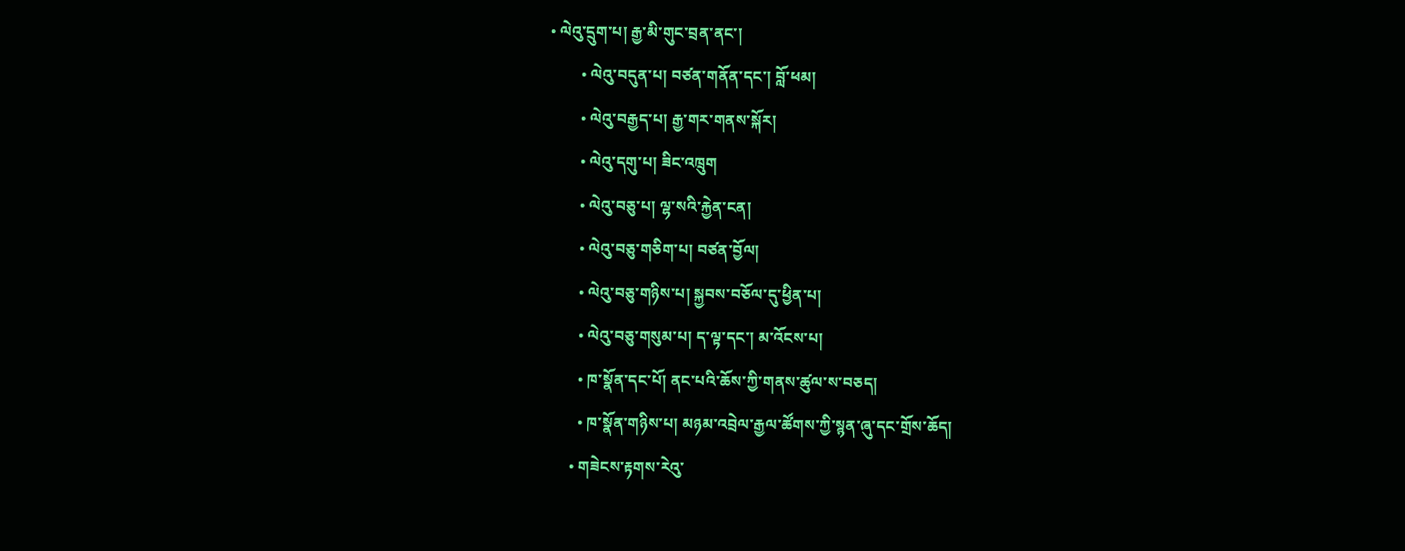• ལེའུ་དྲུག་པ། རྒྱ་མི་གུང་བྲན་ནང་།
        • ལེའུ་བདུན་པ། བཙན་གནོན་དང་། བློ་ཕམ།
        • ལེའུ་བརྒྱད་པ། རྒྱ་གར་གནས་སྐོར།
        • ལེའུ་དགུ་པ། ཟིང་འཁྲུག
        • ལེའུ་བཅུ་པ། ལྷ་སའི་རྐྱེན་ངན།
        • ལེའུ་བཅུ་གཅིག་པ། བཙན་བྱོལ།
        • ལེའུ་བཅུ་གཉིས་པ། སྐྱབས་བཅོལ་དུ་ཕྱིན་པ།
        • ལེའུ་བཅུ་གསུམ་པ། ད་ལྟ་དང་། མ་འོངས་པ།
        • ཁ་སྣོན་དང་པོ། ནང་པའི་ཆོས་ཀྱི་གནས་ཚུལ་ས་བཅད།
        • ཁ་སྣོན་གཉིས་པ། མཉམ་འབྲེལ་རྒྱལ་ཚོགས་ཀྱི་སྙན་ཞུ་དང་གྲོས་ཆོད།
      • གཟེངས་རྟགས་རེའུ་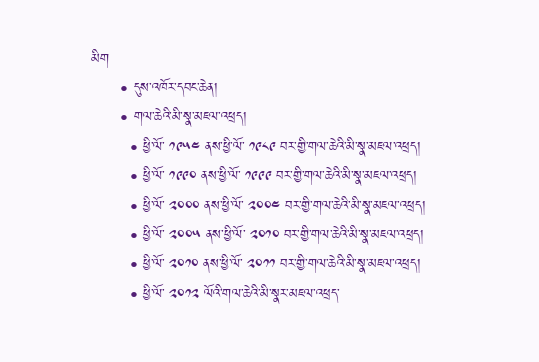མིག
      • དུས་འཁོར་དབང་ཆེན།
      • གལ་ཆེའི་མི་སྣ་མཇལ་འཕྲད།
        • ཕྱི་ལོ་ ༡༩༥༤ ནས་ཕྱི་ལོ་ ༡༩༨༩ བར་གྱི་གལ་ཆེའི་མི་སྣ་མཇལ་འཕྲད།
        • ཕྱི་ལོ་ ༡༩༩༠ ནས་ཕྱི་ལོ་ ༡༩༩༩ བར་གྱི་གལ་ཆེའི་མི་སྣ་མཇལ་འཕྲད།
        • ཕྱི་ལོ་ ༢༠༠༠ ནས་ཕྱི་ལོ་ ༢༠༠༤ བར་གྱི་གལ་ཆེའི་མི་སྣ་མཇལ་འཕྲད།
        • ཕྱི་ལོ་ ༢༠༠༥ ནས་ཕྱི་ལོ་ ༢༠༡༠ བར་གྱི་གལ་ཆེའི་མི་སྣ་མཇལ་འཕྲད།
        • ཕྱི་ལོ་ ༢༠༡༠ ནས་ཕྱི་ལོ་ ༢༠༡༡ བར་གྱི་གལ་ཆེའི་མི་སྣ་མཇལ་འཕྲད།
        • ཕྱི་ལོ་ ༢༠༡༢ ལོའི་གལ་ཆེའི་མི་སྣར་མཇལ་འཕྲད་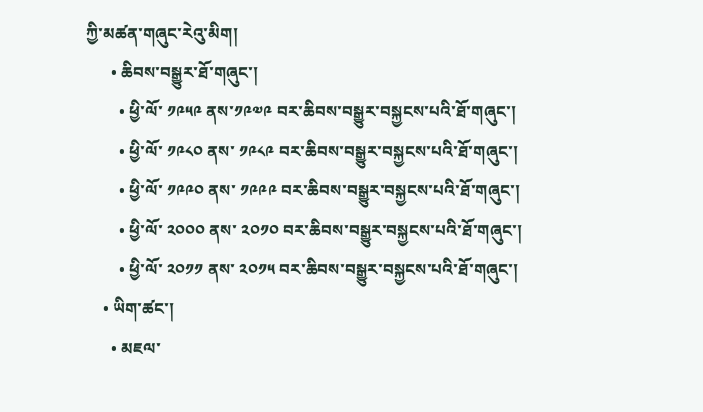ཀྱི་མཚན་གཞུང་རེའུ་མིག།
      • ཆིབས་བསྒྱུར་ཐོ་གཞུང་།
        • ཕྱི་ལོ་ ༡༩༥༩ ནས་༡༩༧༩ བར་ཆིབས་བསྒྱུར་བསྐྱངས་པའི་ཐོ་གཞུང་།
        • ཕྱི་ལོ་ ༡༩༨༠ ནས་ ༡༩༨༩ བར་ཆིབས་བསྒྱུར་བསྐྱངས་པའི་ཐོ་གཞུང་།
        • ཕྱི་ལོ་ ༡༩༩༠ ནས་ ༡༩༩༩ བར་ཆིབས་བསྒྱུར་བསྐྱངས་པའི་ཐོ་གཞུང་།
        • ཕྱི་ལོ་ ༢༠༠༠ ནས་ ༢༠༡༠ བར་ཆིབས་བསྒྱུར་བསྐྱངས་པའི་ཐོ་གཞུང་།
        • ཕྱི་ལོ་ ༢༠༡༡ ནས་ ༢༠༡༥ བར་ཆིབས་བསྒྱུར་བསྐྱངས་པའི་ཐོ་གཞུང་།
    • ཡིག་ཚང་།
      • མཇལ་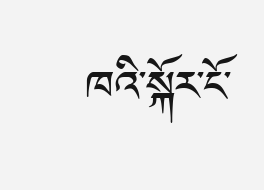ཁའི་སྐོར་ངོ་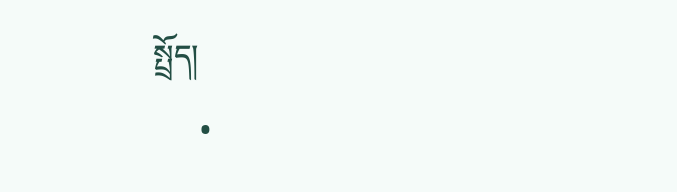སྤྲོད།
      •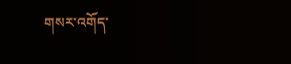གསར་འགོད་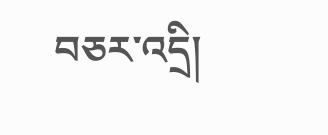བཅར་འདྲི།